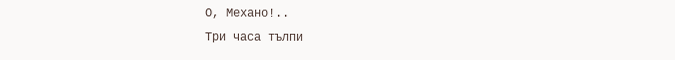О, Механо!..
Три часа тълпи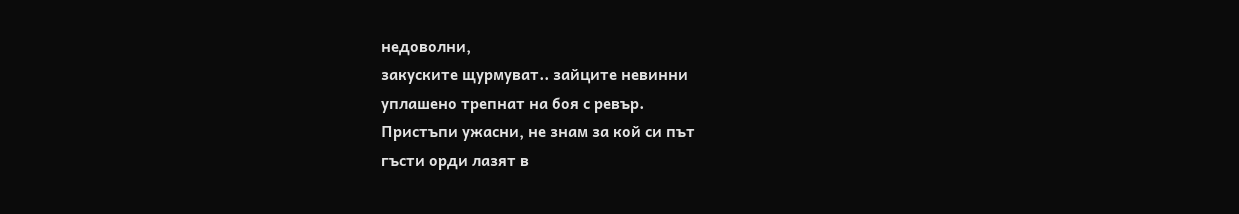недоволни,
закуските щурмуват.. зайците невинни
уплашено трепнат на боя с ревър.
Пристъпи ужасни, не знам за кой си път
гъсти орди лазят в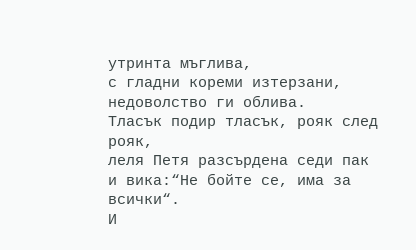утринта мъглива,
с гладни кореми изтерзани, недоволство ги облива.
Тласък подир тласък, рояк след рояк,
леля Петя разсърдена седи пак
и вика:“Не бойте се, има за всички“.
И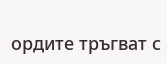ордите тръгват с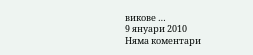викове …
9 януари 2010
Няма коментари